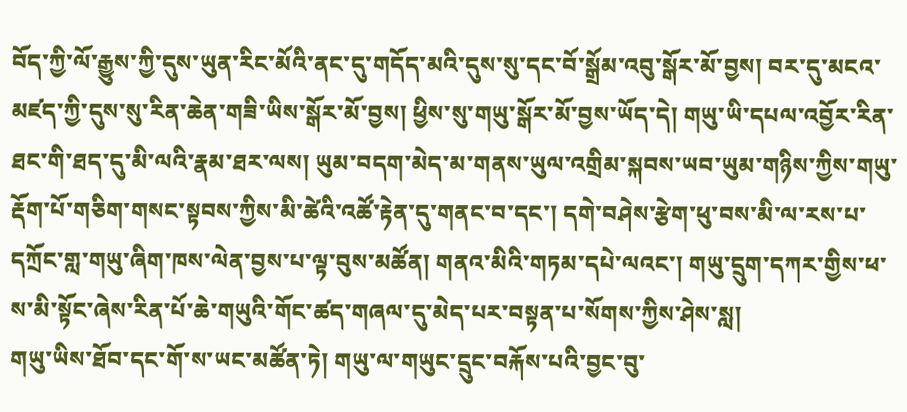བོད་ཀྱི་ལོ་རྒྱུས་ཀྱི་དུས་ཡུན་རིང་མོའི་ནང་དུ་གདོད་མའི་དུས་སུ་དང་བོ་སྒྲོམ་འབུ་སྒོར་མོ་བྱས། བར་དུ་མངའ་མཛད་ཀྱི་དུས་སུ་རིན་ཆེན་གཟི་ཡིས་སྒོར་མོ་བྱས། ཕྱིས་སུ་གཡུ་སྒོར་མོ་བྱས་ཡོད་དེ། གཡུ་ཡི་དཔལ་འབྱོར་རིན་ཐང་གི་ཐད་དུ་མི་ལའི་རྣམ་ཐར་ལས། ཡུམ་བདག་མེད་མ་གནས་ཡུལ་འགྲིམ་སྐབས་ཡབ་ཡུམ་གཉིས་ཀྱིས་གཡུ་རྡོག་པོ་གཅིག་གསང་སྟབས་ཀྱིས་མི་ཚེའི་འཚོ་རྟེན་དུ་གནང་བ་དང་། དགེ་བཤེས་རྩེག་ཕུ་བས་མི་ལ་རས་པ་དཀྲོང་གླ་གཡུ་ཞིག་ཁས་ལེན་བྱས་པ་ལྟ་བུས་མཚོན། གནའ་མིའི་གཏམ་དཔེ་ལའང་། གཡུ་དྲུག་དཀར་གྱིས་ཕ་ས་མི་སྟོང་ཞེས་རིན་པོ་ཆེ་གཡུའི་གོང་ཚད་གཞལ་དུ་མེད་པར་བསྟན་པ་སོགས་ཀྱིས་ཤེས་སླ།
གཡུ་ཡིས་ཐོབ་དང་གོ་ས་ཡང་མཚོན་ཏེ། གཡུ་ལ་གཡུང་དྲུང་བརྐོས་པའི་བྱང་བུ་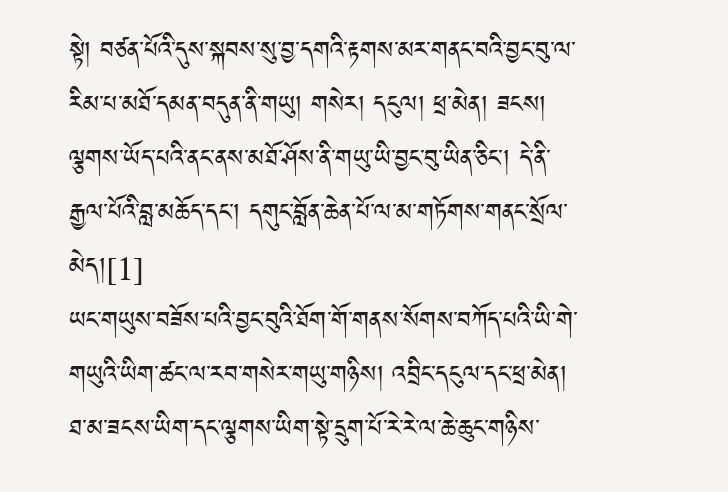སྟེ། བཙན་པོའི་དུས་སྐབས་སུ་བྱ་དགའི་རྟགས་མར་གནང་བའི་བྱང་བུ་ལ་རིམ་པ་མཐོ་དམན་བདུན་ནི་གཡུ། གསེར། དངུལ། ཕྲ་མེན། ཟངས། ལྕགས་ཡོད་པའི་ནང་ནས་མཐོ་ཤོས་ནི་གཡུ་ཡི་བྱང་བུ་ཡིན་ཅིང་། དེ་ནི་རྒྱལ་པོའི་བླ་མཆོད་དང་། དགུང་བློན་ཆེན་པོ་ལ་མ་གཏོགས་གནང་སྲོལ་མེད།[1]
ཡང་གཡུས་བཟོས་པའི་བྱང་བུའི་ཐོག་གོ་གནས་སོགས་བཀོད་པའི་ཡི་གེ་གཡུའི་ཡིག་ཚང་ལ་རབ་གསེར་གཡུ་གཉིས། འབྲིང་དངུལ་དང་ཕྲ་མེན། ཐ་མ་ཟངས་ཡིག་དང་ལྕགས་ཡིག་སྟེ་དྲུག་པོ་རེ་རེ་ལ་ཆེ་ཆུང་གཉིས་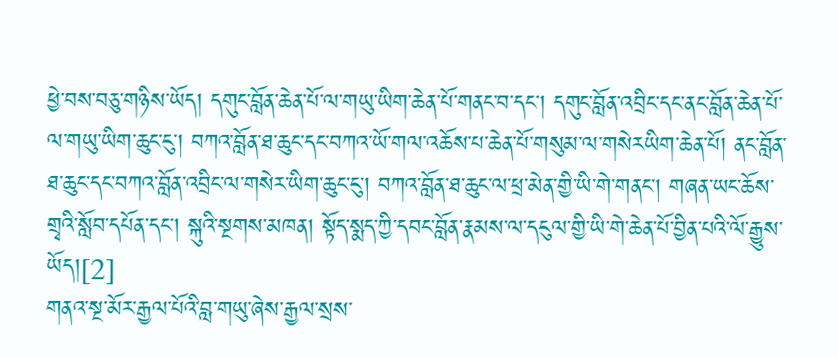ཕྱེ་བས་བཅུ་གཉིས་ཡོད། དགུང་བློན་ཆེན་པོ་ལ་གཡུ་ཡིག་ཆེན་པོ་གནང་བ་དང་། དགུང་བློན་འབྲིང་དང་ནང་བློན་ཆེན་པོ་ལ་གཡུ་ཡིག་ཆུང་ངུ་། བཀའ་བློན་ཐ་ཆུང་དང་བཀའ་ཡོ་གལ་འཆོས་པ་ཆེན་པོ་གསུམ་ལ་གསེརཡིག་ཆེན་པོ། ནང་བློན་ཐ་ཆུང་དང་བཀའ་བློན་འབྲིང་ལ་གསེར་ཡིག་ཆུང་ངུ་། བཀའ་བློན་ཐ་ཆུང་ལ་ཕྲ་མེན་གྱི་ཡི་གེ་གནང་། གཞན་ཡང་ཆོས་གྲྭའི་སློབ་དཔོན་དང་། སྐུའི་སྔགས་མཁན། སྟོད་སྨད་ཀྱི་དབང་བློན་རྣམས་ལ་དངུལ་གྱི་ཡི་གེ་ཆེན་པོ་བྱིན་པའི་ལོ་རྒྱུས་ཡོད།[2]
གནའ་སྔ་མོར་རྒྱལ་པོའི་བླ་གཡུ་ཞེས་རྒྱལ་སྲས་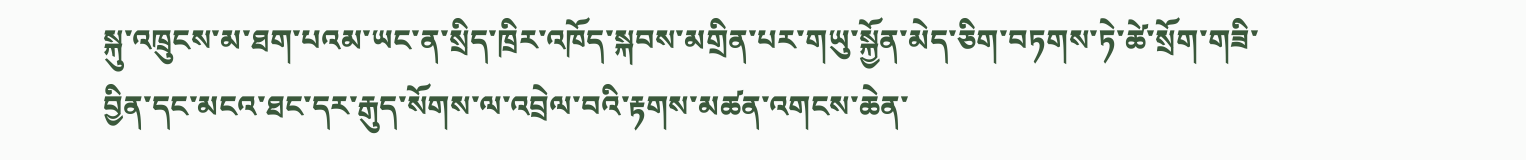སྐུ་འཁྲུངས་མ་ཐག་པའམ་ཡང་ན་སྲིད་ཁྲིར་འཁོད་སྐབས་མགྲིན་པར་གཡུ་སྐྱོན་མེད་ཅིག་བཏགས་ཏེ་ཚེ་སྲོག་གཟི་བྱིན་དང་མངའ་ཐང་དར་རྒུད་སོགས་ལ་འབྲེལ་བའི་རྟགས་མཚན་འགངས་ཆེན་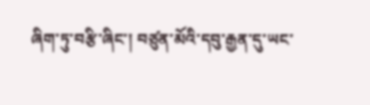ཞིག་ཏུ་བརྩི་ཞིང་། བཙུན་མོའི་དབུ་རྒྱན་དུ་ཡང་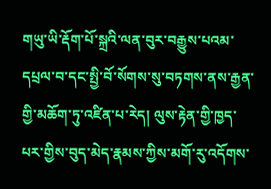གཡུ་ཡི་རྡོག་པོ་སྐྲའི་ལན་བུར་བརྒྱུས་པའམ་དཔྲལ་བ་དང་སྤྱི་བོ་སོགས་སུ་བཏགས་ནས་རྒྱན་གྱི་མཆོག་ཏུ་འཛིན་པ་རེད། ལུས་རྟེན་གྱི་ཁྱད་པར་གྱིས་བུད་མེད་རྣམས་ཀྱིས་མགོ་རུ་འདོགས་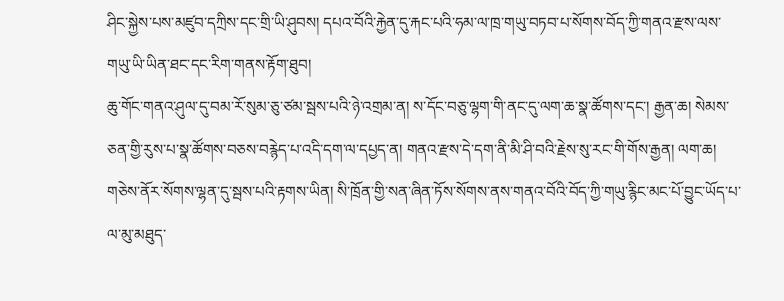ཤིང་སྐྱེས་པས་མཛུབ་དཀྲིས་དང་གྲི་ཡི་ཤུབས། དཔའ་བོའི་རྐྱེན་དུ་རྐང་པའི་ཧམ་ལ་ཁྲ་གཡུ་བཏབ་པ་སོགས་བོད་ཀྱི་གནའ་རྫས་ལས་གཡུ་ཡི་ཡིན་ཐང་དང་རིག་གནས་རྟོག་ཐུབ།
ཆུ་གོང་གནའ་ཤུལ་དུ་བམ་རོ་སུམ་ཅུ་ཙམ་སྦས་པའི་ཉེ་འགྲམ་ན། ས་དོང་བཅུ་ལྷག་གི་ནང་དུ་ལག་ཆ་སྣ་ཚོགས་དང་། རྒྱན་ཆ། སེམས་ཅན་གྱི་རུས་པ་སྣ་ཚོགས་བཅས་བརྙེད་པ་འདི་དག་ལ་དཔྱད་ན། གནའ་རྫས་དེ་དག་ནི་མི་ཤི་བའི་རྗེས་སུ་རང་གི་གོས་རྒྱན། ལག་ཆ། གཅེས་ནོར་སོགས་ལྷན་དུ་སྦས་པའི་རྟགས་ཡིན། སི་ཁྲོན་གྱི་སན་ཞིན་ཏོས་སོགས་ནས་གནའ་བོའི་བོད་ཀྱི་གཡུ་རྙིང་མང་པོ་བྱུང་ཡོད་པ་ལ་མུ་མཐུད་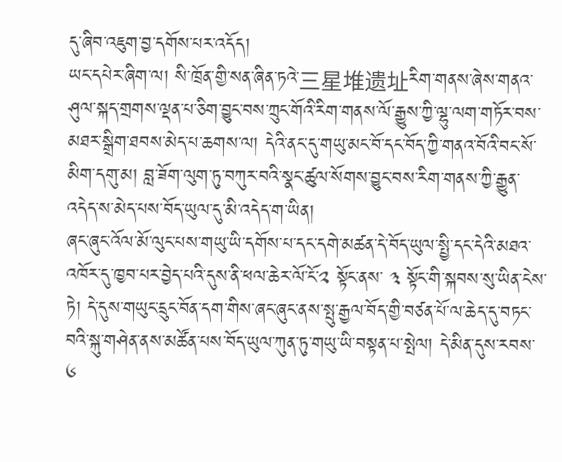དུ་ཞིབ་འཇུག་བྱ་དགོས་པར་འདོད།
ཡང་དཔེར་ཞིག་ལ། སི་ཁྲོན་གྱི་སན་ཞིན་ཏའེ་三星堆遗址རིག་གནས་ཞེས་གནའ་ཤུལ་སྐད་གྲགས་ལྡན་པ་ཅིག་བྱུང་བས་ཀྲུང་གོའི་རིག་གནས་ལོ་རྒྱུས་ཀྱི་ལྷུ་ལག་གཏོར་བས་མཐར་སྒྲིག་ཐབས་མེད་པ་ཆགས་ལ། དེའི་ནང་དུ་གཡུ་མང་བོ་དང་བོད་ཀྱི་གནའ་བོའི་བང་སོ་མིག་དགུ་མ། བླ་ཟོག་ལུག་ཏུ་བཀུར་བའི་སྣང་ཚུལ་སོགས་བྱུང་བས་རིག་གནས་ཀྱི་རྒྱུན་འདེད་ས་མེད་པས་བོད་ཡུལ་དུ་མི་འདེད་ག་ཡིན།
ཞང་ཞུང་འོལ་མོ་ལུང་པས་གཡུ་ཡི་དགོས་པ་དང་དགེ་མཚན་དེ་བོད་ཡུལ་སྤྱི་དང་དེའི་མཐའ་འཁོར་དུ་ཁྱབ་པར་བྱེད་པའི་དུས་ནི་ཕལ་ཆེར་ལོ་ངོ་༢ སྟོང་ནས་ ༣ སྟོང་གི་སྐབས་སུ་ཡིན་ངེས་ཏེ། དེ་དུས་གཡུང་དྲུང་བོན་དག་གིས་ཞང་ཞུང་ནས་སྤུ་རྒྱལ་བོད་གྱི་བཙན་པོ་ལ་ཆེད་དུ་བཏང་བའི་སྐུ་གཤེན་ནས་མཚོན་པས་བོད་ཡུལ་ཀུན་ཏུ་གཡུ་ཡི་བསྟན་པ་སྤེལ། དེ་མིན་དུས་རབས་ ༦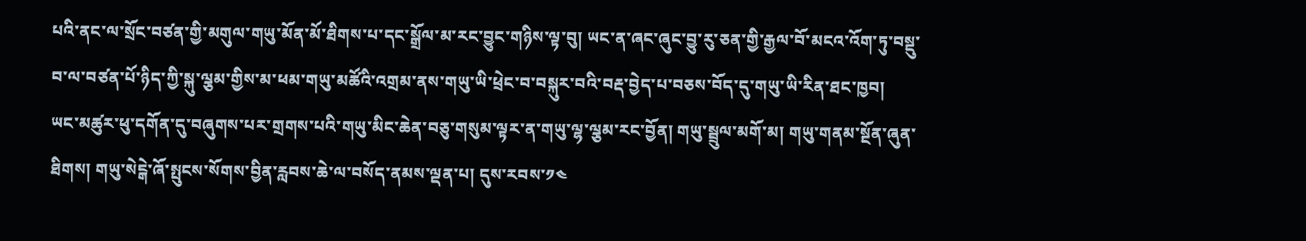པའི་ནང་ལ་སྲོང་བཙན་གྱི་མགུལ་གཡུ་མོན་མོ་ཐིགས་པ་དང་སྒྲོལ་མ་རང་བྱུང་གཉིས་ལྟ་བུ། ཡང་ན་ཞང་ཞུང་བྱུ་རུ་ཅན་གྱི་རྒྱལ་བོ་མངའ་འོག་ཏུ་བསྡུ་བ་ལ་བཙན་པོ་ཉིད་ཀྱི་སྐུ་ལྕམ་གྱིས་མ་ཕམ་གཡུ་མཚོའི་འགྲམ་ནས་གཡུ་ཡི་ཕྲེང་བ་བསྐུར་བའི་བརྡ་བྱེད་པ་བཅས་བོད་དུ་གཡུ་ཡི་རིན་ཐང་ཁྱབ།
ཡང་མཚུར་ཕུ་དགོན་དུ་བཞུགས་པར་གྲགས་པའི་གཡུ་མིང་ཆེན་བཅུ་གསུམ་ལྟར་ན་གཡུ་ལྷ་ལྕམ་རང་བྱོན། གཡུ་སྦྲུལ་མགོ་མ། གཡུ་གནམ་སྔོན་ཞུན་ཐིགས། གཡུ་སེངྒེ་ཞོ་སྤུངས་སོགས་བྱིན་རླབས་ཆེ་ལ་བསོད་ནམས་ལྡན་པ། དུས་རབས་༡༤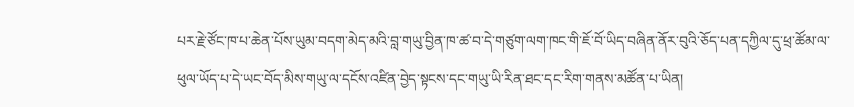པར་རྗེ་ཙོང་ཁ་པ་ཆེན་པོས་ཡུམ་བདག་མེད་མའི་བླ་གཡུ་བྱིན་ཁ་ཚ་བ་དེ་གཙུག་ལག་ཁང་གི་ཇོ་བོ་ཡིད་བཞིན་ནོར་བུའི་ཅོད་པན་དཀྱིལ་དུ་ཕྲ་ཚོམ་ལ་ཕུལ་ཡོད་པ་དེ་ཡང་བོད་མིས་གཡུ་ལ་དངོས་འཛིན་བྱེད་སྟངས་དང་གཡུ་ཡི་རིན་ཐང་དང་རིག་གནས་མཚོན་པ་ཡིན།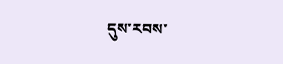དུས་རབས་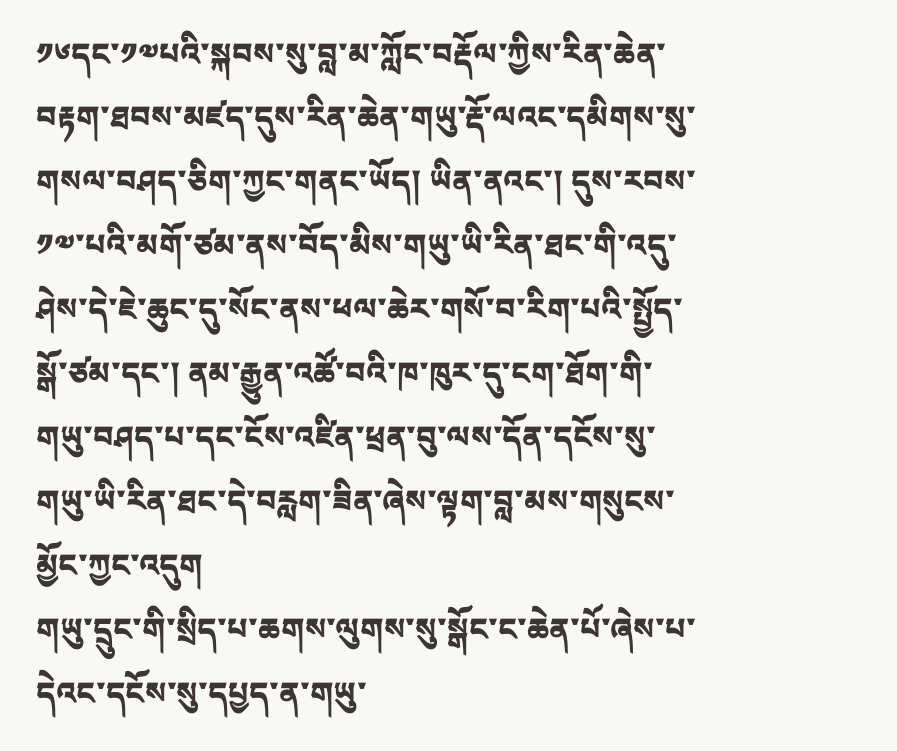༡༦དང་༡༧པའི་སྐབས་སུ་བླ་མ་ཀློང་བརྡོལ་ཀྱིས་རིན་ཆེན་བརྟག་ཐབས་མཛད་དུས་རིན་ཆེན་གཡུ་རྡོ་ལའང་དམིགས་སུ་གསལ་བཤད་ཅིག་ཀྱང་གནང་ཡོད། ཡིན་ནའང་། དུས་རབས་༡༧་པའི་མགོ་ཙམ་ནས་བོད་མིས་གཡུ་ཡི་རིན་ཐང་གི་འདུ་ཤེས་དེ་ཇེ་ཆུང་དུ་སོང་ནས་ཕལ་ཆེར་གསོ་བ་རིག་པའི་སྤྱོད་སྒོ་ཙམ་དང་། ནམ་རྒྱུན་འཚོ་བའི་ཁ་ཁུར་དུ་ངག་ཐོག་གི་གཡུ་བཤད་པ་དང་ངོས་འཛིན་ཕྲན་བུ་ལས་དོན་དངོས་སུ་གཡུ་ཡི་རིན་ཐང་དེ་བརླག་ཟིན་ཞེས་ལྟག་བླ་མས་གསུངས་མྱོང་ཀྱང་འདུག
གཡུ་དྲུང་གི་སྲིད་པ་ཆགས་ལུགས་སུ་སྒོང་ང་ཆེན་པོ་ཞེས་པ་དེའང་དངོས་སུ་དཔྱད་ན་གཡུ་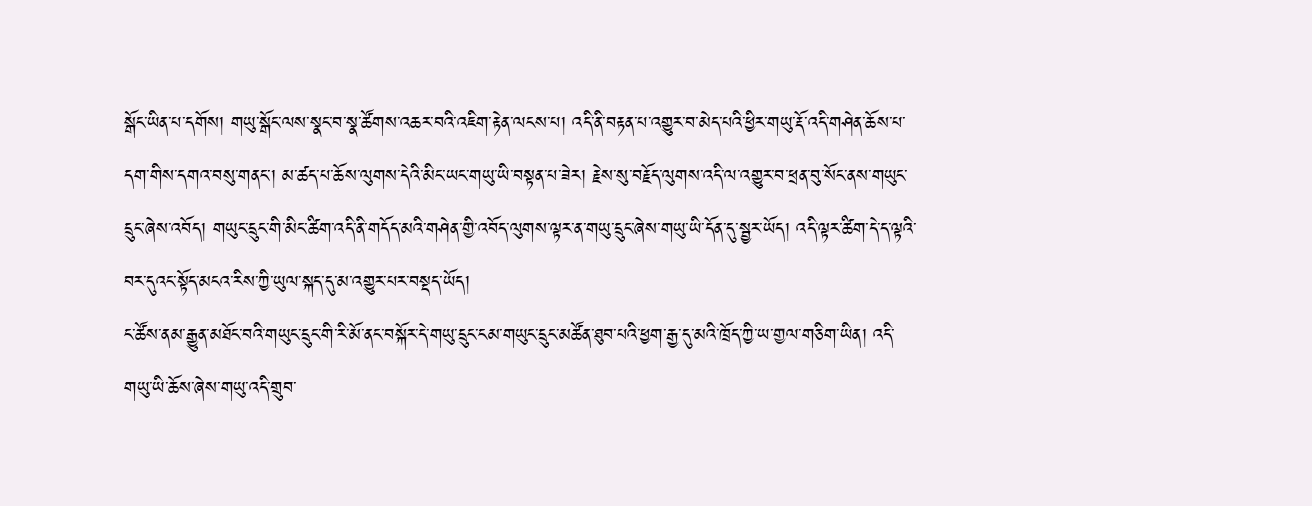སྒོང་ཡིན་པ་དགོས། གཡུ་སྒོང་ལས་སྣང་བ་སྣ་ཚོགས་འཆར་བའི་འཇིག་རྟེན་ལངས་པ། འདི་ནི་བརྟན་པ་འགྱུར་བ་མེད་པའི་ཕྱིར་གཡུ་རྡོ་འདི་གཤེན་ཆོས་པ་དག་གིས་དགའ་བསུ་གནང་། མ་ཚད་པ་ཆོས་ལུགས་དེའི་མིང་ཡང་གཡུ་ཡི་བསྟན་པ་ཟེར། རྗེས་སུ་བརྗོད་ལུགས་འདི་ལ་འགྱུར་བ་ཕྲན་བུ་སོང་ནས་གཡུང་དྲུང་ཞེས་འབོད། གཡུང་དྲུང་གི་མིང་ཚིག་འདི་ནི་གདོད་མའི་གཤེན་གྱི་འབོད་ལུགས་ལྟར་ན་གཡུ་དྲུང་ཞེས་གཡུ་ཡི་དོན་དུ་སྦྱར་ཡོད། འདི་ལྟར་ཚིག་དེ་ད་ལྟའི་བར་དུའང་སྟོད་མངའ་རིས་ཀྱི་ཡུལ་སྐད་དུ་མ་འགྱུར་པར་བསྡད་ཡོད།
ང་ཚོས་ནམ་རྒྱུན་མཐོང་བའི་གཡུང་དྲུང་གི་རི་མོ་ནང་བསྐོར་དེ་གཡུ་དྲུང་ངམ་གཡུང་དྲུང་མཚོན་ཐུབ་པའི་ཕྱག་རྒྱ་དུ་མའི་ཁྲོད་ཀྱི་ཡ་གྱལ་གཅིག་ཡིན། འདི་གཡུ་ཡི་ཆོས་ཞེས་གཡུ་འདི་གྲུབ་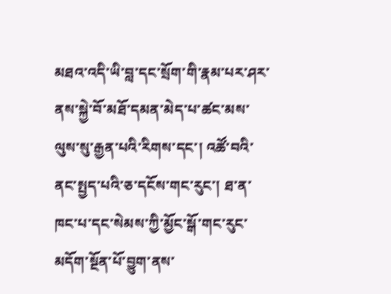མཐའ་འདི་ཡི་བླ་དང་སྲོག་གི་རྣམ་པར་ཤར་ནས་སྐྱེ་བོ་མཐོ་དམན་མེད་པ་ཚང་མས་ལུས་སུ་རྒྱན་པའི་རིགས་དང་། འཚོ་བའི་ནང་སྤྱད་པའི་ཅ་དངོས་གང་རུང་། ཐ་ན་ཁང་པ་དང་སེམས་ཀྱི་མྱོང་སྒོ་གང་རུང་མདོག་སྔོན་པོ་བྱུག་ནས་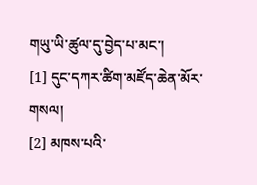གཡུ་ཡི་ཚུལ་དུ་བྱེད་པ་མང་།
[1] དུང་དཀར་ཚིག་མཛོད་ཆེན་མོར་གསལ།
[2] མཁས་པའི་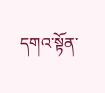དགའ་སྟོན་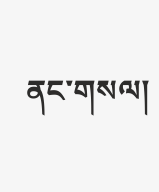ནང་གསལ།